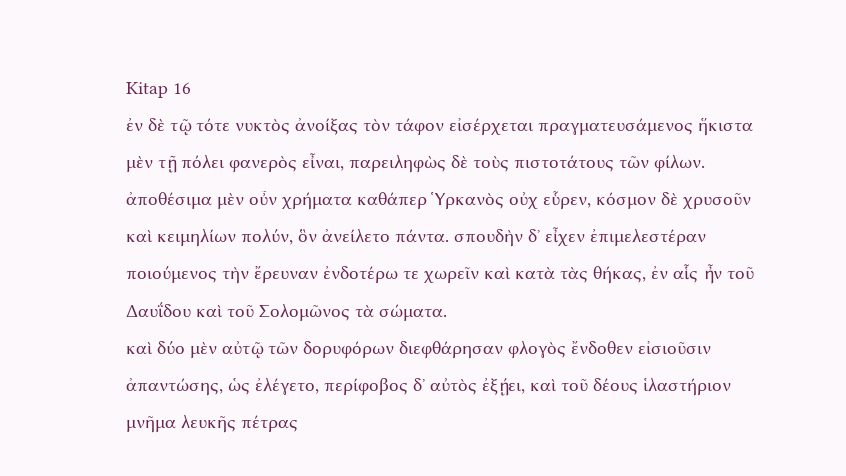Kitap 16
ἐν δὲ τῷ τότε νυκτὸς ἀνοίξας τὸν τάφον εἰσέρχεται πραγματευσάμενος ἥκιστα μὲν τῇ πόλει φανερὸς εἶναι, παρειληφὼς δὲ τοὺς πιστοτάτους τῶν φίλων.
ἀποθέσιμα μὲν οὖν χρήματα καθάπερ Ὑρκανὸς οὐχ εὗρεν, κόσμον δὲ χρυσοῦν καὶ κειμηλίων πολύν, ὃν ἀνείλετο πάντα. σπουδὴν δʼ εἶχεν ἐπιμελεστέραν ποιούμενος τὴν ἔρευναν ἐνδοτέρω τε χωρεῖν καὶ κατὰ τὰς θήκας, ἐν αἷς ἦν τοῦ Δαυΐδου καὶ τοῦ Σολομῶνος τὰ σώματα.
καὶ δύο μὲν αὐτῷ τῶν δορυφόρων διεφθάρησαν φλογὸς ἔνδοθεν εἰσιοῦσιν ἀπαντώσης, ὡς ἐλέγετο, περίφοβος δʼ αὐτὸς ἐξῄει, καὶ τοῦ δέους ἱλαστήριον μνῆμα λευκῆς πέτρας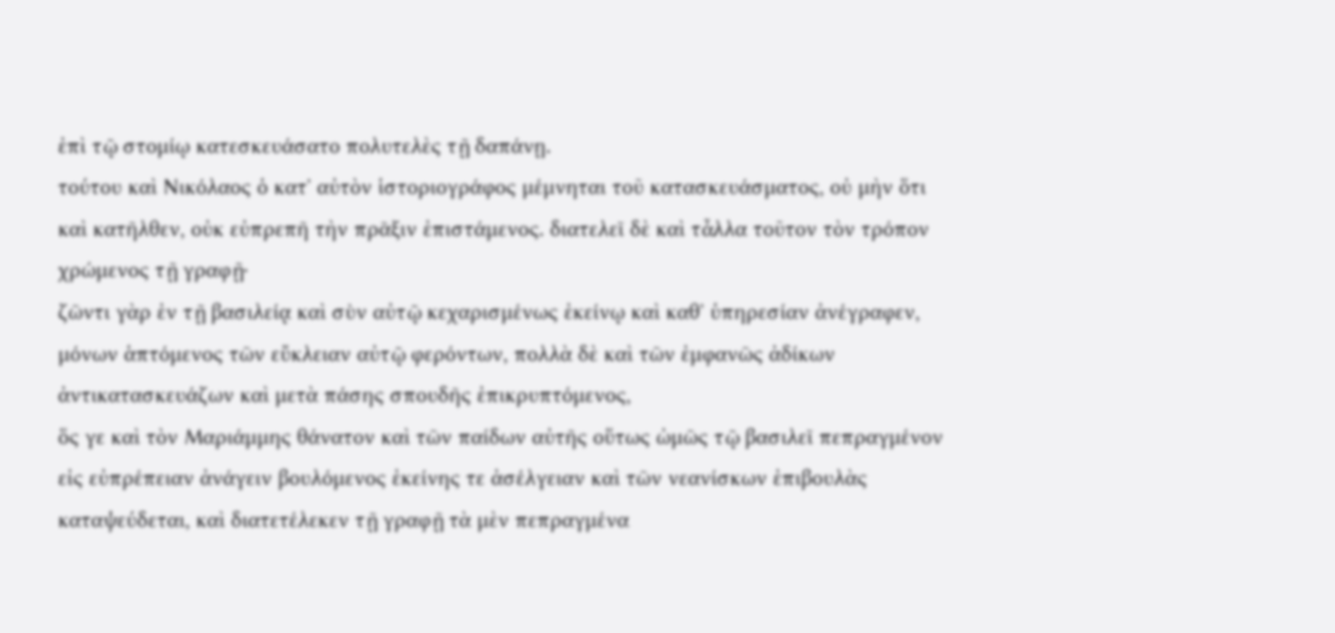ἐπὶ τῷ στομίῳ κατεσκευάσατο πολυτελὲς τῇ δαπάνῃ.
τούτου καὶ Νικόλαος ὁ κατʼ αὐτὸν ἱστοριογράφος μέμνηται τοῦ κατασκευάσματος, οὐ μὴν ὅτι καὶ κατῆλθεν, οὐκ εὐπρεπῆ τὴν πρᾶξιν ἐπιστάμενος. διατελεῖ δὲ καὶ τἆλλα τοῦτον τὸν τρόπον χρώμενος τῇ γραφῇ·
ζῶντι γὰρ ἐν τῇ βασιλείᾳ καὶ σὺν αὐτῷ κεχαρισμένως ἐκείνῳ καὶ καθʼ ὑπηρεσίαν ἀνέγραφεν, μόνων ἁπτόμενος τῶν εὔκλειαν αὐτῷ φερόντων, πολλὰ δὲ καὶ τῶν ἐμφανῶς ἀδίκων ἀντικατασκευάζων καὶ μετὰ πάσης σπουδῆς ἐπικρυπτόμενος,
ὅς γε καὶ τὸν Μαριάμμης θάνατον καὶ τῶν παίδων αὐτῆς οὕτως ὠμῶς τῷ βασιλεῖ πεπραγμένον εἰς εὐπρέπειαν ἀνάγειν βουλόμενος ἐκείνης τε ἀσέλγειαν καὶ τῶν νεανίσκων ἐπιβουλὰς καταψεύδεται, καὶ διατετέλεκεν τῇ γραφῇ τὰ μὲν πεπραγμένα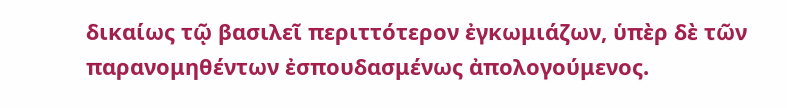δικαίως τῷ βασιλεῖ περιττότερον ἐγκωμιάζων, ὑπὲρ δὲ τῶν παρανομηθέντων ἐσπουδασμένως ἀπολογούμενος.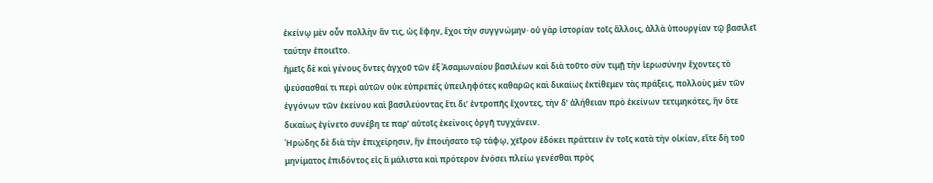ἐκείνῳ μὲν οὖν πολλὴν ἄν τις, ὡς ἔφην, ἔχοι τὴν συγγνώμην· οὐ γὰρ ἱστορίαν τοῖς ἄλλοις, ἀλλὰ ὑπουργίαν τῷ βασιλεῖ ταύτην ἐποιεῖτο.
ἡμεῖς δὲ καὶ γένους ὄντες ἀγχοῦ τῶν ἐξ Ἀσαμωναίου βασιλέων καὶ διὰ τοῦτο σὺν τιμῇ τὴν ἱερωσύνην ἔχοντες τὸ ψεύσασθαί τι περὶ αὐτῶν οὐκ εὐπρεπὲς ὑπειληφότες καθαρῶς καὶ δικαίως ἐκτίθεμεν τὰς πράξεις, πολλοὺς μὲν τῶν ἐγγόνων τῶν ἐκείνου καὶ βασιλεύοντας ἔτι διʼ ἐντροπῆς ἔχοντες, τὴν δʼ ἀλήθειαν πρὸ ἐκείνων τετιμηκότες, ἣν ὅτε δικαίως ἐγίνετο συνέβη τε παρʼ αὐτοῖς ἐκείνοις ὀργῆ τυγχάνειν.
Ἡρώδης δὲ διὰ τὴν ἐπιχείρησιν, ἣν ἐποιήσατο τῷ τάφῳ, χεῖρον ἐδόκει πράττειν ἐν τοῖς κατὰ τὴν οἰκίαν, εἴτε δὴ τοῦ μηνίματος ἐπιδόντος εἰς ἃ μάλιστα καὶ πρότερον ἐνόσει πλείω γενέσθαι πρὸς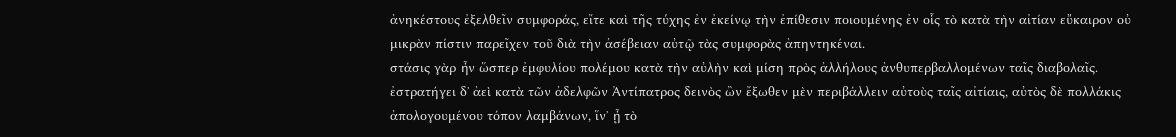ἀνηκέστους ἐξελθεῖν συμφοράς, εἴτε καὶ τῆς τύχης ἐν ἐκείνῳ τὴν ἐπίθεσιν ποιουμένης ἐν οἷς τὸ κατὰ τὴν αἰτίαν εὔκαιρον οὐ μικρὰν πίστιν παρεῖχεν τοῦ διὰ τὴν ἀσέβειαν αὐτῷ τὰς συμφορὰς ἀπηντηκέναι.
στάσις γὰρ ἦν ὥσπερ ἐμφυλίου πολέμου κατὰ τὴν αὐλὴν καὶ μίση πρὸς ἀλλήλους ἀνθυπερβαλλομένων ταῖς διαβολαῖς.
ἐστρατήγει δʼ ἀεὶ κατὰ τῶν ἀδελφῶν Ἀντίπατρος δεινὸς ὢν ἔξωθεν μὲν περιβάλλειν αὐτοὺς ταῖς αἰτίαις, αὐτὸς δὲ πολλάκις ἀπολογουμένου τόπον λαμβάνων, ἵνʼ ᾖ τὸ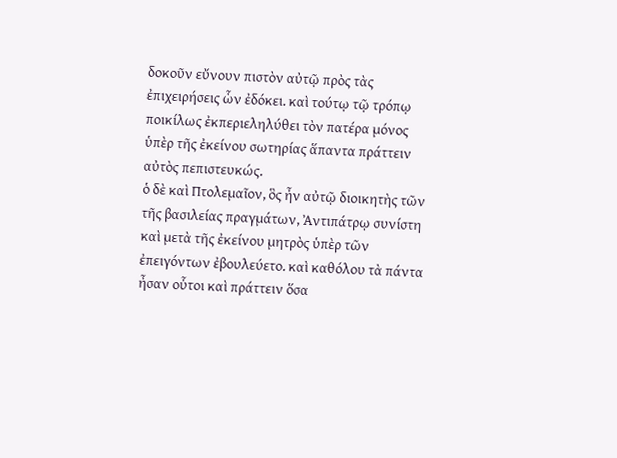δοκοῦν εὔνουν πιστὸν αὐτῷ πρὸς τὰς ἐπιχειρήσεις ὧν ἐδόκει. καὶ τούτῳ τῷ τρόπῳ ποικίλως ἐκπεριεληλύθει τὸν πατέρα μόνος ὑπὲρ τῆς ἐκείνου σωτηρίας ἅπαντα πράττειν αὐτὸς πεπιστευκώς.
ὁ δὲ καὶ Πτολεμαῖον, ὃς ἦν αὐτῷ διοικητὴς τῶν τῆς βασιλείας πραγμάτων, Ἀντιπάτρῳ συνίστη καὶ μετὰ τῆς ἐκείνου μητρὸς ὑπὲρ τῶν ἐπειγόντων ἐβουλεύετο. καὶ καθόλου τὰ πάντα ἦσαν οὗτοι καὶ πράττειν ὅσα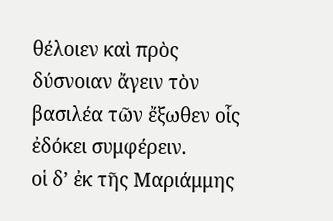θέλοιεν καὶ πρὸς δύσνοιαν ἄγειν τὸν βασιλέα τῶν ἔξωθεν οἷς ἐδόκει συμφέρειν.
οἱ δʼ ἐκ τῆς Μαριάμμης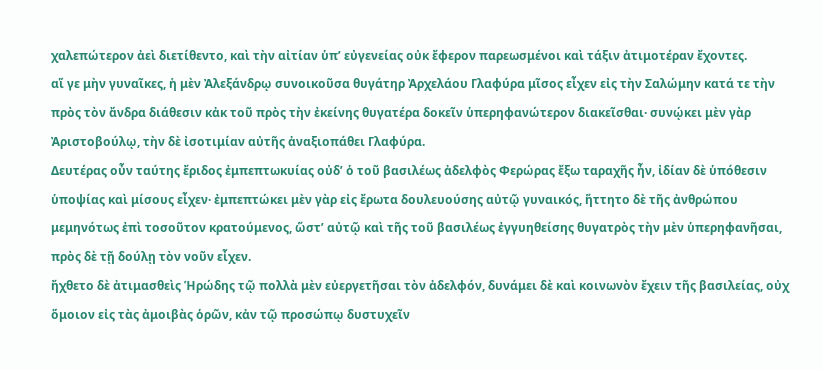χαλεπώτερον ἀεὶ διετίθεντο, καὶ τὴν αἰτίαν ὑπʼ εὐγενείας οὐκ ἔφερον παρεωσμένοι καὶ τάξιν ἀτιμοτέραν ἔχοντες.
αἵ γε μὴν γυναῖκες, ἡ μὲν Ἀλεξάνδρῳ συνοικοῦσα θυγάτηρ Ἀρχελάου Γλαφύρα μῖσος εἶχεν εἰς τὴν Σαλώμην κατά τε τὴν πρὸς τὸν ἄνδρα διάθεσιν κἀκ τοῦ πρὸς τὴν ἐκείνης θυγατέρα δοκεῖν ὑπερηφανώτερον διακεῖσθαι· συνῴκει μὲν γὰρ Ἀριστοβούλῳ, τὴν δὲ ἰσοτιμίαν αὐτῆς ἀναξιοπάθει Γλαφύρα.
Δευτέρας οὖν ταύτης ἔριδος ἐμπεπτωκυίας οὐδʼ ὁ τοῦ βασιλέως ἀδελφὸς Φερώρας ἔξω ταραχῆς ἦν, ἰδίαν δὲ ὑπόθεσιν ὑποψίας καὶ μίσους εἶχεν· ἐμπεπτώκει μὲν γὰρ εἰς ἔρωτα δουλευούσης αὐτῷ γυναικός, ἥττητο δὲ τῆς ἀνθρώπου μεμηνότως ἐπὶ τοσοῦτον κρατούμενος, ὥστʼ αὐτῷ καὶ τῆς τοῦ βασιλέως ἐγγυηθείσης θυγατρὸς τὴν μὲν ὑπερηφανῆσαι, πρὸς δὲ τῇ δούλῃ τὸν νοῦν εἶχεν.
ἤχθετο δὲ ἀτιμασθεὶς Ἡρώδης τῷ πολλὰ μὲν εὐεργετῆσαι τὸν ἀδελφόν, δυνάμει δὲ καὶ κοινωνὸν ἔχειν τῆς βασιλείας, οὐχ ὅμοιον εἰς τὰς ἀμοιβὰς ὁρῶν, κἀν τῷ προσώπῳ δυστυχεῖν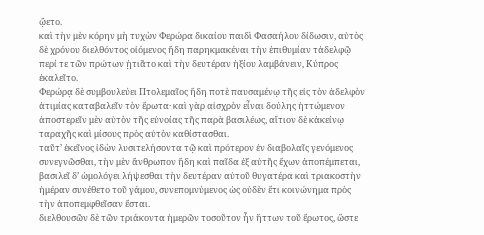ᾤετο.
καὶ τὴν μὲν κόρην μὴ τυχὼν Φερώρα δικαίου παιδὶ Φασαήλου δίδωσιν, αὐτὸς δὲ χρόνου διελθόντος οἰόμενος ἤδη παρηκμακέναι τὴν ἐπιθυμίαν τἀδελφῷ περί τε τῶν πρώτων ᾐτιᾶτο καὶ τὴν δευτέραν ἠξίου λαμβάνειν, Κύπρος ἐκαλεῖτο.
Φερώρᾳ δὲ συμβουλεύει Πτολεμαῖος ἤδη ποτὲ παυσαμένῳ τῆς εἰς τὸν ἀδελφὸν ἀτιμίας καταβαλεῖν τὸν ἔρωτα· καὶ γὰρ αἰσχρὸν εἶναι δούλης ἡττώμενον ἀποστερεῖν μὲν αὑτὸν τῆς εὐνοίας τῆς παρὰ βασιλέως, αἴτιον δὲ κἀκείνῳ ταραχῆς καὶ μίσους πρὸς αὐτὸν καθίστασθαι.
ταῦτʼ ἐκεῖνος ἰδὼν λυσιτελήσοντα τῷ καὶ πρότερον ἐν διαβολαῖς γενόμενος συνεγνῶσθαι, τὴν μὲν ἄνθρωπον ἤδη καὶ παῖδα ἐξ αὐτῆς ἔχων ἀποπέμπεται, βασιλεῖ δʼ ὡμολόγει λήψεσθαι τὴν δευτέραν αὐτοῦ θυγατέρα καὶ τριακοστὴν ἡμέραν συνέθετο τοῦ γάμου, συνεπομνύμενος ὡς οὐδὲν ἔτι κοινώνημα πρὸς τὴν ἀποπεμφθεῖσαν ἔσται.
διελθουσῶν δὲ τῶν τριάκοντα ἡμερῶν τοσοῦτον ἦν ἥττων τοῦ ἔρωτος, ὥστε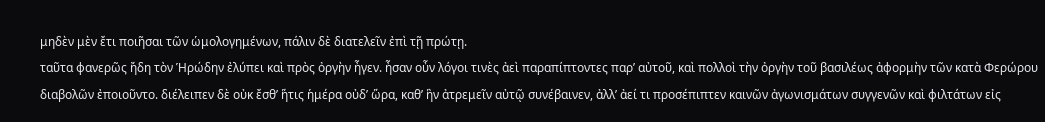μηδὲν μὲν ἔτι ποιῆσαι τῶν ὡμολογημένων, πάλιν δὲ διατελεῖν ἐπὶ τῇ πρώτῃ.
ταῦτα φανερῶς ἤδη τὸν Ἡρώδην ἐλύπει καὶ πρὸς ὀργὴν ἦγεν. ἦσαν οὖν λόγοι τινὲς ἀεὶ παραπίπτοντες παρʼ αὐτοῦ, καὶ πολλοὶ τὴν ὀργὴν τοῦ βασιλέως ἀφορμὴν τῶν κατὰ Φερώρου διαβολῶν ἐποιοῦντο. διέλειπεν δὲ οὐκ ἔσθʼ ἥτις ἡμέρα οὐδʼ ὥρα, καθʼ ἣν ἀτρεμεῖν αὐτῷ συνέβαινεν, ἀλλʼ ἀεί τι προσέπιπτεν καινῶν ἀγωνισμάτων συγγενῶν καὶ φιλτάτων εἰς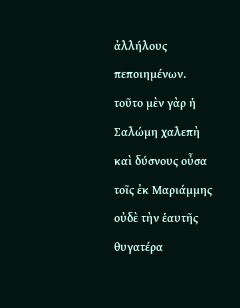ἀλλήλους πεποιημένων.
τοῦτο μὲν γὰρ ἡ Σαλώμη χαλεπὴ καὶ δύσνους οὖσα τοῖς ἐκ Μαριάμμης οὐδὲ τὴν ἑαυτῆς θυγατέρα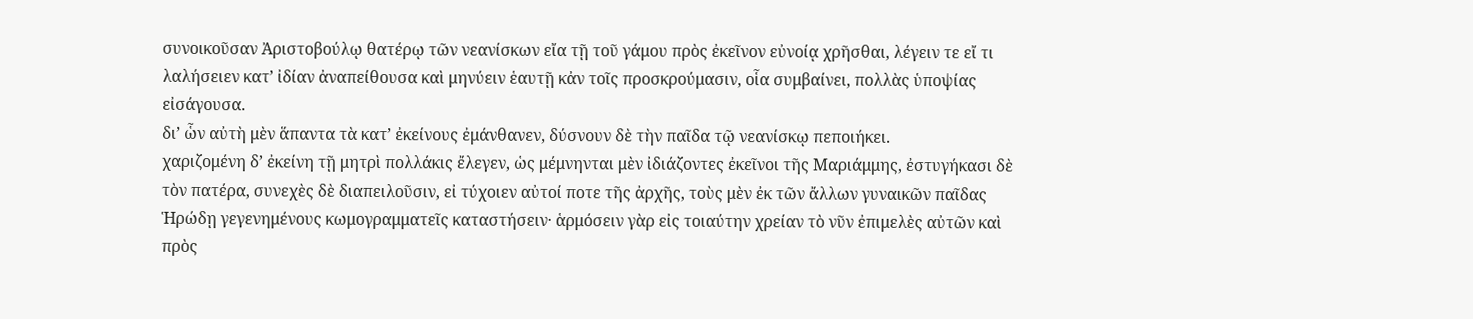συνοικοῦσαν Ἀριστοβούλῳ θατέρῳ τῶν νεανίσκων εἴα τῇ τοῦ γάμου πρὸς ἐκεῖνον εὐνοίᾳ χρῆσθαι, λέγειν τε εἴ τι λαλήσειεν κατʼ ἰδίαν ἀναπείθουσα καὶ μηνύειν ἑαυτῇ κἀν τοῖς προσκρούμασιν, οἷα συμβαίνει, πολλὰς ὑποψίας εἰσάγουσα.
διʼ ὧν αὐτὴ μὲν ἅπαντα τὰ κατʼ ἐκείνους ἐμάνθανεν, δύσνουν δὲ τὴν παῖδα τῷ νεανίσκῳ πεποιήκει.
χαριζομένη δʼ ἐκείνη τῇ μητρὶ πολλάκις ἔλεγεν, ὡς μέμνηνται μὲν ἰδιάζοντες ἐκεῖνοι τῆς Μαριάμμης, ἐστυγήκασι δὲ τὸν πατέρα, συνεχὲς δὲ διαπειλοῦσιν, εἰ τύχοιεν αὐτοί ποτε τῆς ἀρχῆς, τοὺς μὲν ἐκ τῶν ἄλλων γυναικῶν παῖδας Ἡρώδῃ γεγενημένους κωμογραμματεῖς καταστήσειν· ἁρμόσειν γὰρ εἰς τοιαύτην χρείαν τὸ νῦν ἐπιμελὲς αὐτῶν καὶ πρὸς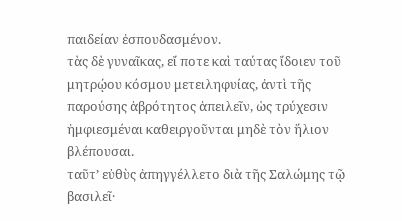παιδείαν ἐσπουδασμένον.
τὰς δὲ γυναῖκας, εἴ ποτε καὶ ταύτας ἴδοιεν τοῦ μητρῴου κόσμου μετειληφυίας, ἀντὶ τῆς παρούσης ἁβρότητος ἀπειλεῖν, ὡς τρύχεσιν ἠμφιεσμέναι καθειργοῦνται μηδὲ τὸν ἥλιον βλέπουσαι.
ταῦτʼ εὐθὺς ἀπηγγέλλετο διὰ τῆς Σαλώμης τῷ βασιλεῖ·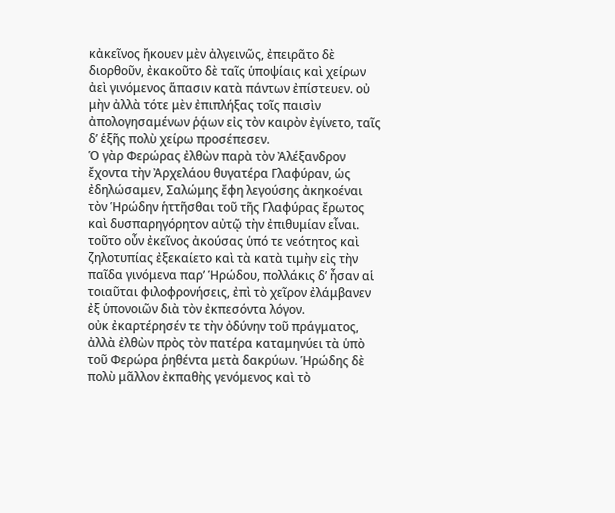κἀκεῖνος ἤκουεν μὲν ἀλγεινῶς, ἐπειρᾶτο δὲ διορθοῦν, ἐκακοῦτο δὲ ταῖς ὑποψίαις καὶ χείρων ἀεὶ γινόμενος ἅπασιν κατὰ πάντων ἐπίστευεν. οὐ μὴν ἀλλὰ τότε μὲν ἐπιπλήξας τοῖς παισὶν ἀπολογησαμένων ῥᾴων εἰς τὸν καιρὸν ἐγίνετο, ταῖς δʼ ἑξῆς πολὺ χείρω προσέπεσεν.
Ὁ γὰρ Φερώρας ἐλθὼν παρὰ τὸν Ἀλέξανδρον ἔχοντα τὴν Ἀρχελάου θυγατέρα Γλαφύραν, ὡς ἐδηλώσαμεν, Σαλώμης ἔφη λεγούσης ἀκηκοέναι τὸν Ἡρώδην ἡττῆσθαι τοῦ τῆς Γλαφύρας ἔρωτος καὶ δυσπαρηγόρητον αὐτῷ τὴν ἐπιθυμίαν εἶναι.
τοῦτο οὖν ἐκεῖνος ἀκούσας ὑπό τε νεότητος καὶ ζηλοτυπίας ἐξεκαίετο καὶ τὰ κατὰ τιμὴν εἰς τὴν παῖδα γινόμενα παρʼ Ἡρώδου, πολλάκις δʼ ἦσαν αἱ τοιαῦται φιλοφρονήσεις, ἐπὶ τὸ χεῖρον ἐλάμβανεν ἐξ ὑπονοιῶν διὰ τὸν ἐκπεσόντα λόγον.
οὐκ ἐκαρτέρησέν τε τὴν ὀδύνην τοῦ πράγματος, ἀλλὰ ἐλθὼν πρὸς τὸν πατέρα καταμηνύει τὰ ὑπὸ τοῦ Φερώρα ῥηθέντα μετὰ δακρύων. Ἡρώδης δὲ πολὺ μᾶλλον ἐκπαθὴς γενόμενος καὶ τὸ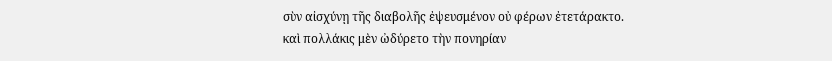σὺν αἰσχύνῃ τῆς διαβολῆς ἐψευσμένον οὐ φέρων ἐτετάρακτο.
καὶ πολλάκις μὲν ὠδύρετο τὴν πονηρίαν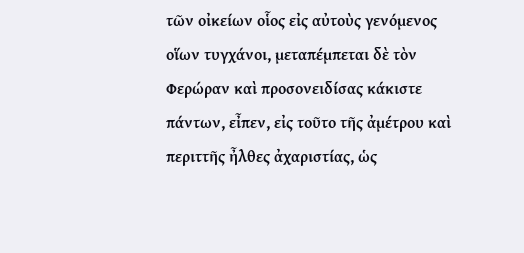τῶν οἰκείων οἷος εἰς αὐτοὺς γενόμενος οἵων τυγχάνοι, μεταπέμπεται δὲ τὸν Φερώραν καὶ προσονειδίσας κάκιστε πάντων, εἶπεν, εἰς τοῦτο τῆς ἀμέτρου καὶ περιττῆς ἦλθες ἀχαριστίας, ὡς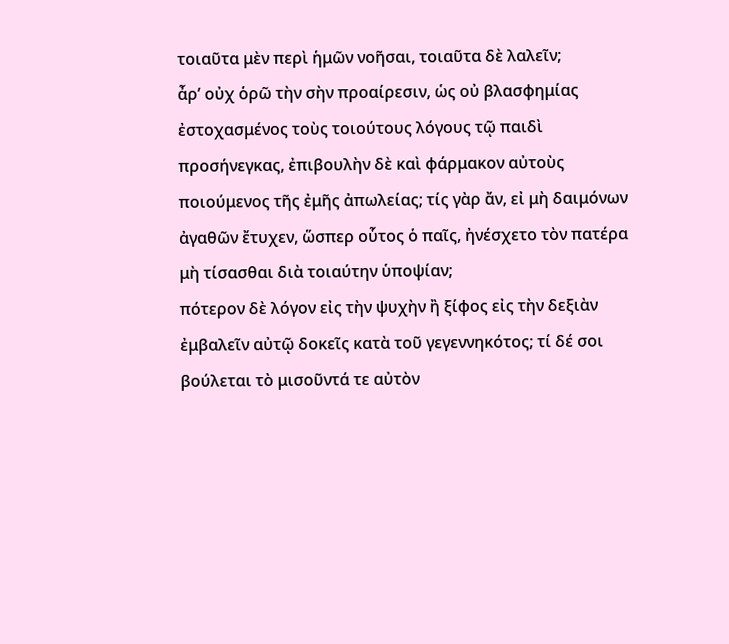τοιαῦτα μὲν περὶ ἡμῶν νοῆσαι, τοιαῦτα δὲ λαλεῖν;
ἆρʼ οὐχ ὁρῶ τὴν σὴν προαίρεσιν, ὡς οὐ βλασφημίας ἐστοχασμένος τοὺς τοιούτους λόγους τῷ παιδὶ προσήνεγκας, ἐπιβουλὴν δὲ καὶ φάρμακον αὐτοὺς ποιούμενος τῆς ἐμῆς ἀπωλείας; τίς γὰρ ἄν, εἰ μὴ δαιμόνων ἀγαθῶν ἔτυχεν, ὥσπερ οὗτος ὁ παῖς, ἠνέσχετο τὸν πατέρα μὴ τίσασθαι διὰ τοιαύτην ὑποψίαν;
πότερον δὲ λόγον εἰς τὴν ψυχὴν ἢ ξίφος εἰς τὴν δεξιὰν ἐμβαλεῖν αὐτῷ δοκεῖς κατὰ τοῦ γεγεννηκότος; τί δέ σοι βούλεται τὸ μισοῦντά τε αὐτὸν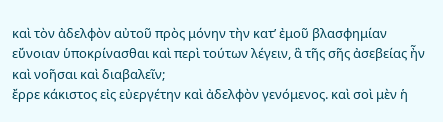καὶ τὸν ἀδελφὸν αὐτοῦ πρὸς μόνην τὴν κατʼ ἐμοῦ βλασφημίαν εὔνοιαν ὑποκρίνασθαι καὶ περὶ τούτων λέγειν, ἃ τῆς σῆς ἀσεβείας ἦν καὶ νοῆσαι καὶ διαβαλεῖν;
ἔρρε κάκιστος εἰς εὐεργέτην καὶ ἀδελφὸν γενόμενος. καὶ σοὶ μὲν ἡ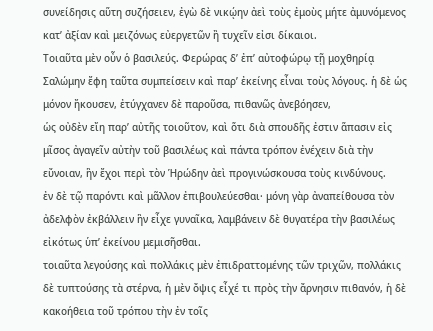συνείδησις αὕτη συζήσειεν, ἐγὼ δὲ νικῴην ἀεὶ τοὺς ἐμοὺς μήτε ἀμυνόμενος κατʼ ἀξίαν καὶ μειζόνως εὐεργετῶν ἢ τυχεῖν εἰσι δίκαιοι.
Τοιαῦτα μὲν οὖν ὁ βασιλεύς. Φερώρας δʼ ἐπʼ αὐτοφώρῳ τῇ μοχθηρίᾳ Σαλώμην ἔφη ταῦτα συμπείσειν καὶ παρʼ ἐκείνης εἶναι τοὺς λόγους. ἡ δὲ ὡς μόνον ἤκουσεν, ἐτύγχανεν δὲ παροῦσα, πιθανῶς ἀνεβόησεν,
ὡς οὐδὲν εἴη παρʼ αὐτῆς τοιοῦτον, καὶ ὅτι διὰ σπουδῆς ἐστιν ἅπασιν εἰς μῖσος ἀγαγεῖν αὐτὴν τοῦ βασιλέως καὶ πάντα τρόπον ἐνέχειν διὰ τὴν εὔνοιαν, ἣν ἔχοι περὶ τὸν Ἡρώδην ἀεὶ προγινώσκουσα τοὺς κινδύνους.
ἐν δὲ τῷ παρόντι καὶ μᾶλλον ἐπιβουλεύεσθαι· μόνη γὰρ ἀναπείθουσα τὸν ἀδελφὸν ἐκβάλλειν ἣν εἶχε γυναῖκα, λαμβάνειν δὲ θυγατέρα τὴν βασιλέως εἰκότως ὑπʼ ἐκείνου μεμισῆσθαι.
τοιαῦτα λεγούσης καὶ πολλάκις μὲν ἐπιδραττομένης τῶν τριχῶν, πολλάκις δὲ τυπτούσης τὰ στέρνα, ἡ μὲν ὄψις εἶχέ τι πρὸς τὴν ἄρνησιν πιθανόν, ἡ δὲ κακοήθεια τοῦ τρόπου τὴν ἐν τοῖς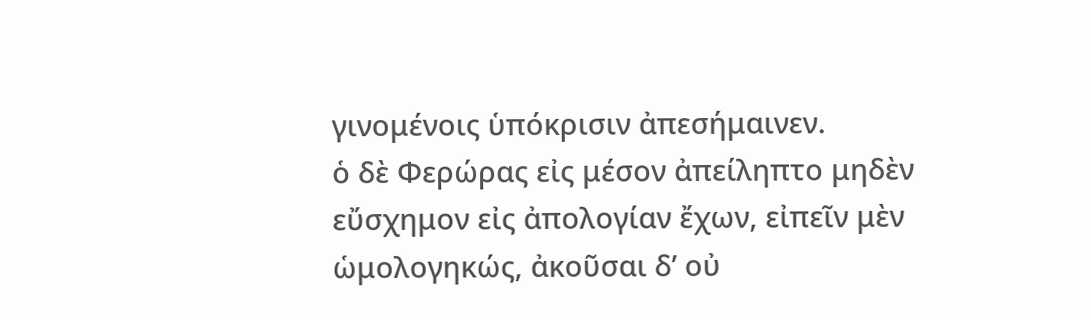γινομένοις ὑπόκρισιν ἀπεσήμαινεν.
ὁ δὲ Φερώρας εἰς μέσον ἀπείληπτο μηδὲν εὔσχημον εἰς ἀπολογίαν ἔχων, εἰπεῖν μὲν ὡμολογηκώς, ἀκοῦσαι δʼ οὐ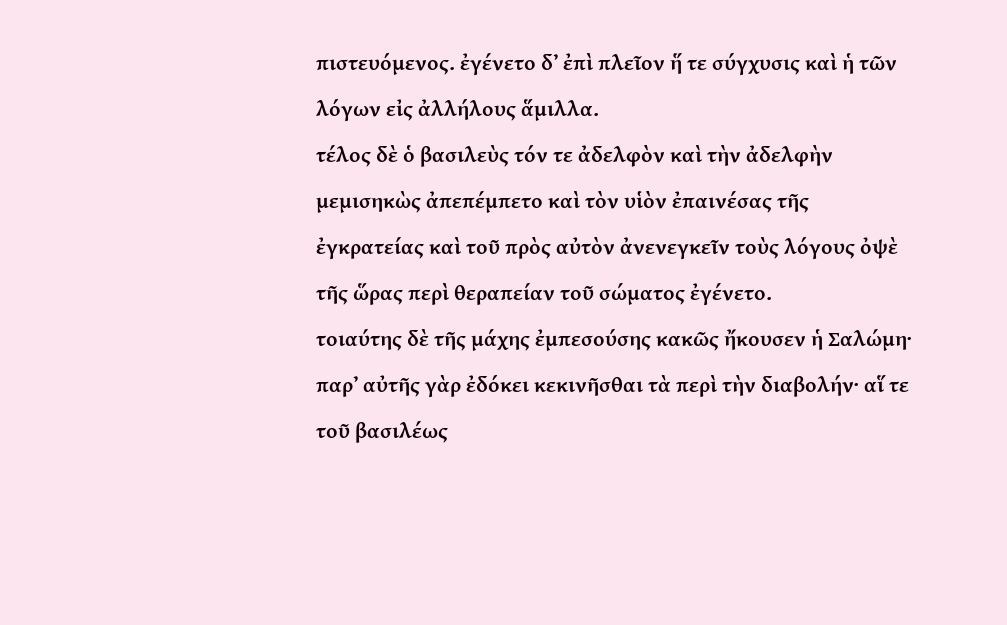πιστευόμενος. ἐγένετο δʼ ἐπὶ πλεῖον ἥ τε σύγχυσις καὶ ἡ τῶν λόγων εἰς ἀλλήλους ἅμιλλα.
τέλος δὲ ὁ βασιλεὺς τόν τε ἀδελφὸν καὶ τὴν ἀδελφὴν μεμισηκὼς ἀπεπέμπετο καὶ τὸν υἱὸν ἐπαινέσας τῆς ἐγκρατείας καὶ τοῦ πρὸς αὐτὸν ἀνενεγκεῖν τοὺς λόγους ὀψὲ τῆς ὥρας περὶ θεραπείαν τοῦ σώματος ἐγένετο.
τοιαύτης δὲ τῆς μάχης ἐμπεσούσης κακῶς ἤκουσεν ἡ Σαλώμη· παρʼ αὐτῆς γὰρ ἐδόκει κεκινῆσθαι τὰ περὶ τὴν διαβολήν· αἵ τε τοῦ βασιλέως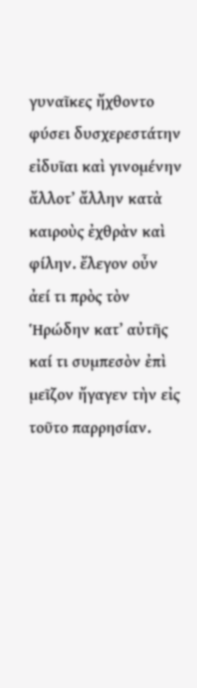γυναῖκες ἤχθοντο φύσει δυσχερεστάτην εἰδυῖαι καὶ γινομένην ἄλλοτʼ ἄλλην κατὰ καιροὺς ἐχθρὰν καὶ φίλην. ἔλεγον οὖν ἀεί τι πρὸς τὸν Ἡρώδην κατʼ αὐτῆς καί τι συμπεσὸν ἐπὶ μεῖζον ἤγαγεν τὴν εἰς τοῦτο παρρησίαν.